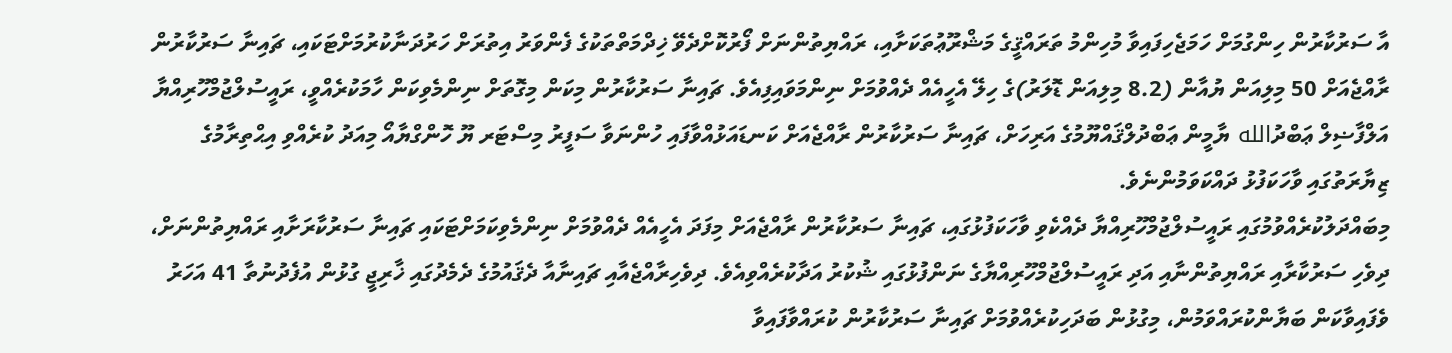އާ ސަރުކާރުން ހިންގުމަށް ހަމަޖެހިފައިވާ މުހިންމު ތަރައްޤީގެ މަޝްރޫޢުތަކަށާއި، ރައްޔިތުންނަށް ފޯރުކޮށްދެވޭ ޚިދްމަތްތަކުގެ ފެންވަރު އިތުރަށް ހަރުދަނާކުރުމަށްޓަކައި، ޗައިނާ ސަރުކާރުން ރާއްޖެއަށް 50 މިލިއަން ޔުއާން (8.2 މިލިއަން ޑޮލަރު)ގެ ހިލޭ އެހީއެއް ދެއްވުމަށް ނިންމަވައިފިއެވެ. ޗައިނާ ސަރުކާރުން މިކަން މިގޮތަށް ނިންމެވިކަން ހާމަކުރެއްވީ، ރައީސުލްޖުމްހޫރިއްޔާ އަލްފާޟިލް ޢަބްދުالله ޔާމީން ޢަބްދުލްޤައްޔޫމުގެ އަރިހަށް، ޗައިނާ ސަރުކާރުން ރާއްޖެއަށް ކަނޑައަޅުއްވާފައި ހުންނަވާ ސަފީރު މިސްޓަރ ޔޫ ހޮންގްޔާއޯ މިއަދު ކުރެއްވި އިޙްތިރާމުގެ ޒިޔާރަތުގައި ވާހަކަފުޅު ދައްކަވަމުންނެވެ.
މިބައްދަލުކުރެއްވުމުގައި ރައީސުލްޖުމްހޫރިއްޔާ ދެއްކެވި ވާހަކަފުޅުގައި، ޗައިނާ ސަރުކާރުން ރާއްޖެއަށް މިފަދަ އެހީއެއް ދެއްވުމަށް ނިންމެވިކަމަށްޓަކައި ޗައިނާ ސަރުކާރަށާއި ރައްޔިތުންނަށް، ދިވެހި ސަރުކާރާއި ރައްޔިތުންނާއި އަދި ރައީސުލްޖުމްހޫރިއްޔާގެ ނަންފުޅުގައި ޝުކުރު އަދާކުރެއްވިއެވެ. ދިވެހިރާއްޖެއާއި ޗައިނާއާ ދެޤައުމުގެ ދެމެދުގައި ޚާރިޖީ ގުޅުން އުފެދުނުތާ 41 އަހަރު ވެފައިވާކަން ބަޔާންކުރައްވަމުން، މިގުޅުން ބަދަހިކުރެއްވުމަށް ޗައިނާ ސަރުކާރުން ކުރައްވާފައިވާ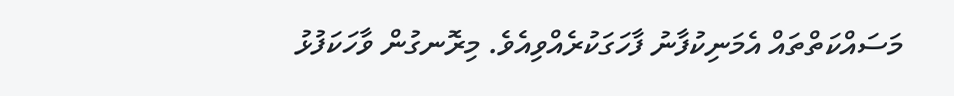މަސައްކަތްތައް އެމަނިކުފާނު ފާހަގަކުރެއްވިއެވެ. މިރޮނގުން ވާހަކަފުޅު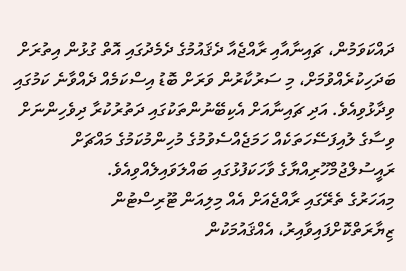ދައްކަވަމުން، ޗައިނާއާއި ރާއްޖެއާ ދެޤައުމުގެ ދެމެދުގައި އޮތް ގުޅުން އިތުރަށް ބަދަހިކުރެއްވުމަށް، މި ސަރުކާރުން ވަރަށް ބޮޑު އިސްކަމެއް ދެއްވާނެ ކަމުގައި ވިދާޅުވިއެވެ. އަދި ޗައިނާއަށް އެކިބޭނުންތަކުގައި ދަތުރުކުރާ ދިވެހިންނަށް ވިސާގެ ލުއިފަސޭހަތަކެއް ހަމަޖެއްސެވުމުގެ މުހިންމުކަމުގެ މައްޗަށް ރައީސުލްޖުމްހޫރިއްޔާގެ ވާހަކަފުޅުގައި ބައްލަވައިލެއްވިއެވެ.
މިއަހަރުގެ ތެރޭގައި ރާއްޖެއަށް އެއް މިލިއަން ޓޫރިސްޓުން ޒިޔާރަތްކޮށްފައިވާއިރު، އެއްޤައުމަކުން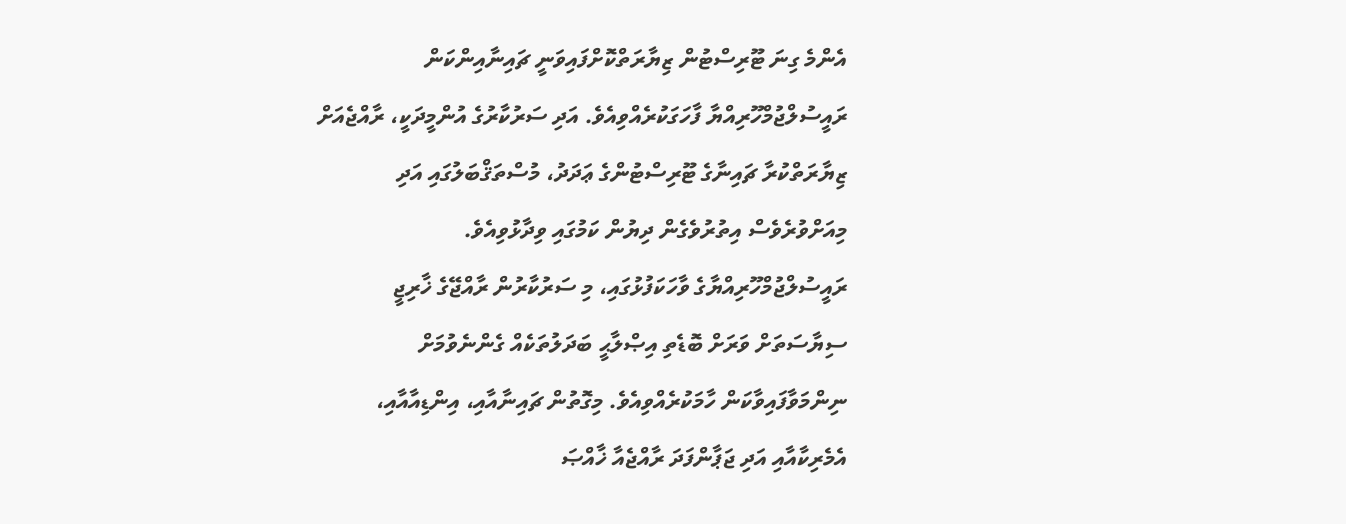އެންމެ ގިނަ ޓޫރިސްޓުން ޒިޔާރަތްކޮށްފައިވަނީ ޗައިނާއިންކަން ރައީސުލްޖުމްހޫރިއްޔާ ފާހަގަކުރެއްވިއެވެ. އަދި ސަރުކާރުގެ އުންމީދަކީ، ރާއްޖެއަށް ޒިޔާރަތްކުރާ ޗައިނާގެ ޓޫރިސްޓުންގެ ޢަދަދު، މުސްތަޤްބަލުގައި އަދި މިއަށްވުރެވެސް އިތުރުވެގެން ދިޔުން ކަމުގައި ވިދާޅުވިއެވެ.
ރައީސުލްޖުމްހޫރިއްޔާގެ ވާހަކަފުޅުގައި، މި ސަރުކާރުން ރާއްޖޭގެ ޚާރިޖީ ސިޔާސަތަށް ވަރަށް ބޮޑެތި އިޞްލާޙީ ބަދަލުތަކެއް ގެންނެވުމަށް ނިންމަވާފައިވާކަން ހާމަކުރެއްވިއެވެ. މިގޮތުން ޗައިނާއާއި، އިންޑިއާއާއި، އެމެރިކާއާއި އަދި ޖަޕާންފަދަ ރާއްޖެއާ ޚާއްޞަ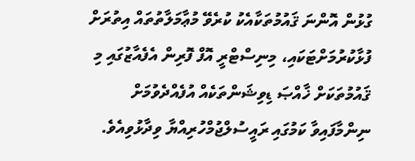ގުޅުން އޮންނަ ޤައުމުތަކާއެކު ކުރެވޭ މުޢާމަލާތުތައް އިތުރަށް ފުޅާކުރުމަށްޓަކައި، މިނިސްޓްރީ އޮފް ފޮރިން އެފެއާޒުގައި މި ޤައުމުތަކަށް ޚާއްޞަ ޑިވިޝަންތަކެއް އުފެއްދެވުމަށް ނިންމާފައިވާ ކަމުގައި ރައީސުލްޖުމްހުރިއްޔާ ވިދާޅުވިއެވެ.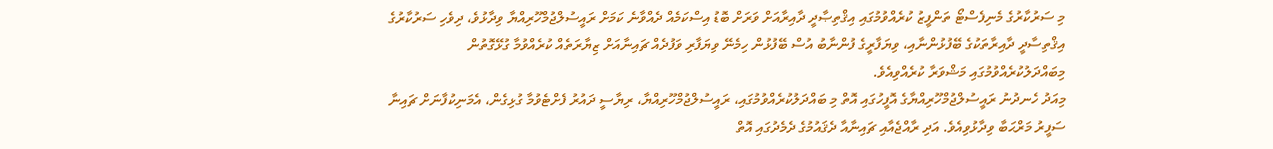މި ސަރުކާރުގެ މެނިފެސްޓޯ ތަންފީޒު ކުރެއްވުމުގައި އިޤްތިޞާދީ ދާއިރާއަށް ވަރަށް ބޮޑު އިސްކަމެއް ދެއްވާނެ ކަމަށް ރައީސުލްޖުމްހޫރިއްޔާ ވިދާޅުވެ، ދިވެހި ސަރުކާރުގެ އިޤްތިސާދީ ދާއިރާތަކުގެ ބޭފުޅުންނާއި، ވިޔަފާރީގެ ފުންނާބު އުސް ބޭފުޅުން ހިމެނޭ ވިޔަފާރި ވަފުދެއް ޗައިނާއަށް ޒިޔާރަތެއް ކުރެއްވުމާ ގުޅޭގޮތުން މިބައްދަލުކުރެއްވުމުގައި މަޝްވަރާ ކުރެއްވިއެވެ.
މިއަދު ހެނދުނު ރައީސުލްޖުމްހޫރިއްޔާގެ އޮފީހުގައި އޮތް މި ބައްދަލުކުރެއްވުމުގައި، ރައީސުލްޖުމްހޫރިއްޔާ، ރިޔާސީ ދައުރު ފެށްޓެވުމާ ގުޅިގެން، އެމަނިކުފާނަށް ޗައިނާ ސަފީރު މަރްޙަބާ ވިދާޅުވިއެވެ. އަދި ރާއްޖެއާއި ޗައިނާއާ ދެޤައުމުގެ ދެމެދުގައި އޮތް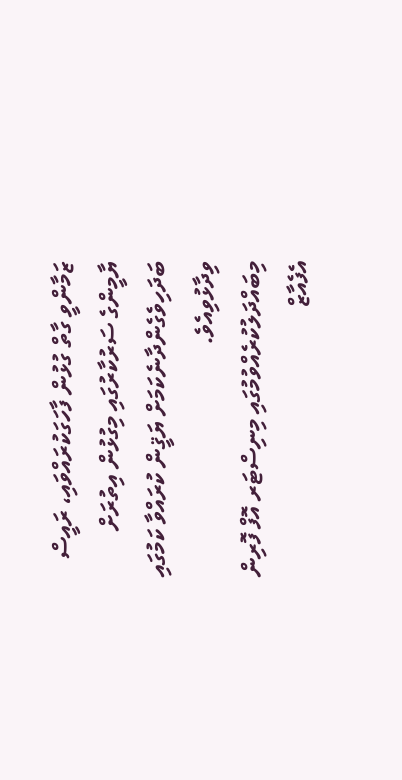ޒަމާންވީ ގާތް ގުޅުން ފާހަގަކުރައްވައި، ރައީސް ޔާމީންގެ ސަރުކާރުގައި މިގުޅުން އިތުރަށް ބަދަހިވެގެންދާނެކަމަށް ޔަޤީން ކުރައްވާ ކަމުގައި ވިދާޅުވިއެވެ.
މިބައްދަލުކުރެއްވުމުގައި މިނިސްޓަރ އޮފް ފޮރިން އެފެއާޒް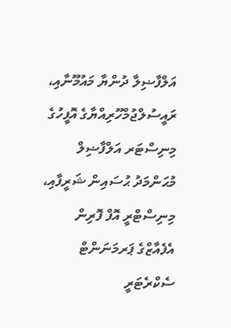އަލްފާޟިލާ ދުންޔާ މައުމޫނާއި، ރައީސުލްޖުމްހޫރިއްޔާގެ އޮފީހުގެ މިނިސްޓަރ އަލްފާޟިލް މުޙަންމަދު ޙުސައިން ޝަރީފާއި، މިނިސްޓްރީ އޮފް ފޮރިން އެފެއާޒްގެ ޕަރމަނަންޓް ސެކްރެޓަރީ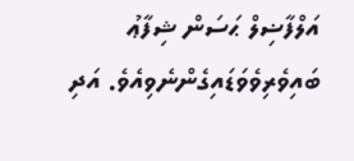އަލްފާޟިލް ޙަސަން ޝިފާޢު ބައިވެރިވެވަޑައިގެންނެވިއެވެ. އަދި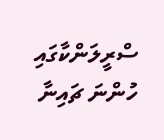ސްރީލަންކާގައި ހުންނަ ޗައިނާ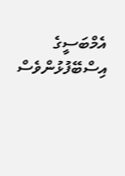އެމްބަސީގެ އިސްބޭފުޅުންވެސް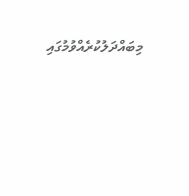މިބައްދަލުކުރެއްވުމުގައި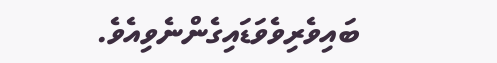ބައިވެރިވެވަޑައިގެންނެވިއެވެ.